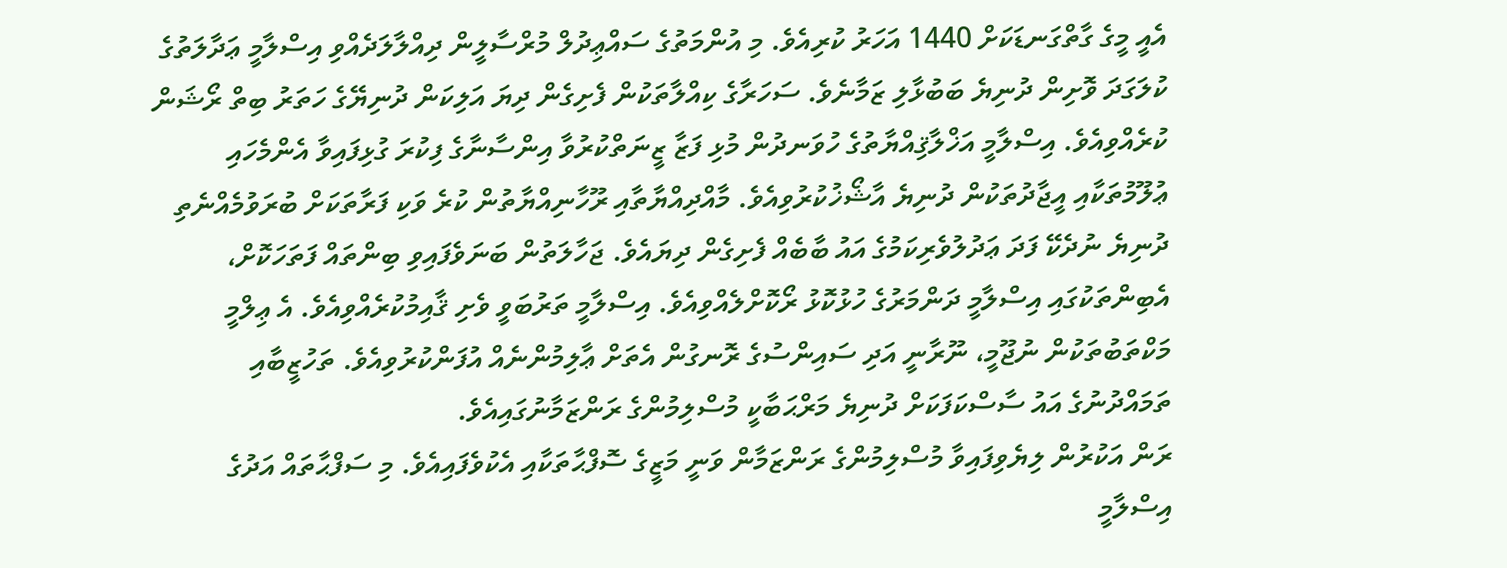އެއީ މީގެ ގާތްގަނޑަކަށް 1440 އަހަރު ކުރިއެވެ. މި އުންމަތުގެ ސައްޢިދުލް މުރްސާލީން ދިއްލާލަދެއްވި އިސްލާމީ ޢަދާލަތުގެ ކުލަގަދަ ވޮށިން ދުނިޔެ ބަބުޅާލި ޒަމާނެވެ. ސަހަރާގެ ކިއްލާތަކުން ފެށިގެން ދިޔަ އަލިކަން ދުނިޔޭގެ ހަތަރު ބިތް ރޯޝަން ކުރެއްވިއެވެ. އިސްލާމީ އަޚްލާޤިއްޔާތުގެ ހުވަނދުން މުޅި ފަޒާ ޒީނަތްކުރުވާ އިންސާނާގެ ފިކުރަ ގުޅިފައިވާ އެންމެހައި ޢުލޫމުތަކާއި އީޖާދުތަކުން ދުނިޔެ އާޝޯޚުކުރުވިއެވެ. މާއްދިއްޔާތާއި ރޫހާނިއްޔާތުން ކުރެ ވަކި ފަރާތަކަށް ބުރަވުމެއްނެތި ދުނިޔެ ނުދެކޭ ފަދަ ޢަދުލުވެރިކަމުގެ އައު ބާބެއް ފެށިގެން ދިޔައެވެ. ޖަހާލަތުން ބަނަވެފައިވި ބިންތައް ފަތަހަކޮށް، އެބިންތަކުގައި އިސްލާމީ ދަންމަރުގެ ހުޅުކޮޅު ރޯކޮށްލެއްވިއެވެ. އިސްލާމީ ތަރުބަވީ ވެށި ޤާއިމުކުރެއްވިއެވެ. އެ ޢިލްމީ މަކްތަބުތަކުން ނުޖޫމީ، ނޫރާނީ އަދި ސައިންސުގެ ރޮނގުން އެތަށް ޢާލިމުންނެއް އުފަންކުރުވިއެވެ. ތަހުޒީބާއި ތަމައްދުނުގެ އައު ސާސްކަފަކަށް ދުނިޔެ މަރްޙަބާކީ މުސްލިމުންގެ ރަންޒަމާނުގައިއެވެ.
ރަން އަކުރުން ލިޔެވިފައިވާ މުސްލިމުންގެ ރަންޒަމާން ވަނީ މަޒީގެ ސޮފްޙާތަކާއި އެކުވެފައިއެވެ. މި ސަފްޙާތައް އަދުގެ އިސްލާމީ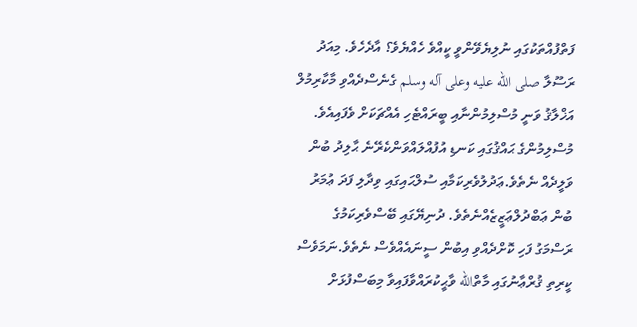ފަތްފުއްތަކުގައި ނުލިޔެވޭންވީ ކީއްވެ ހެއްޔެވެ؟ އާދެހެވެ. މިއަދު ރަސޫލާ صلى الله عليه وعلى آله وسلم ގެނެސްދެއްވި މާކާރިމުލް އަޚްލާޤު ވަނީ މުސްލިމުންނާއި ބީރައްޓެހި އެއްޗަކަށް ވެފައިއެވެ. މުސްލިމުންގެ ޙައްޤުގައި ކަނޑި އުފުއްލައްވަންކެރޭނެ ޙާލިދު ބުން ވަލީދެއް ނެތެވެ.ޢަދުލުވެރިކަމާއި ސުލްޙައިގައި ވިދާލި ފަދަ ޢުމަރު ބުން ޢަބްދުލްޢަޒީޒެއްނެތެވެ. ދުނިޔޭގައި ބޭސްވެރިކަމުގެ ރަސްމަގު ފަހި ކޮށްދެއްވި އިބުން ސީނައެއްވެސް ނެތެވެ.ނަމަވެސް ކީރިތި ޤުރްޢާނުގައި މާތްالله ވާޙީކުރައްވާފައިވާ މިބަސްފުޅަށް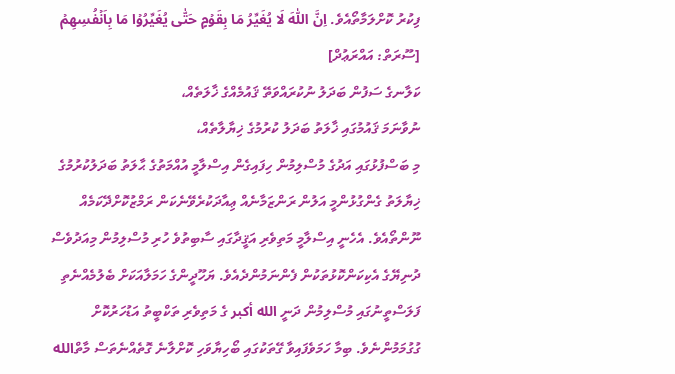ފިކުރު ކޮށްލަމާތޯއެވެ. اِنَّ اللّٰهَ لَا يُغَيِّرُ مَا بِقَوۡمٍ حَتّٰى يُغَيِّرُوۡا مَا بِاَنۡفُسِهِمۡ [ސޫރަތް: އައްރަޢުދް]
ކަލާނގެ ސަފުން ބަދަލު ނުކުރައްވަތޭ ޤައުމެއްގެ ޚާލަތެއް،
ނުވާނަމަ ޤައުމުގައި ޚާލަތު ބަދަލު ކުރުމުގެ ޚިޔާލާތެއް،
މި ބަސްފުޅުގައި އަދުގެ މުސްލިމުން ހިފައިގެން އިސްލާމީ އުއްމަތުގެ ޙާލަތު ބަދަލުކުރުމުގެ ޚިޔާލަތު ގެންގުޅުންމީ އަލުން ރަންޒަމާނެއް ޢިއާދަކުރެވޭނެކަން ރަމްޒުކޮށްދޭކަމެއް ނޫންތޯއެވެ. އެހެނީ އިސްލާމީ މަތިވެރި އަޤީދާގައި ސާބިތުވެ ހުރި މުސްލިމުން މިއަދުވެސް ދުނިޔޭގެ އެކިކަންކޮޅުތަކުން ފެންނަމުންދެއެވެ. ޔަހޫދީންގެ ހަމަލާއަކަށް ބެލުމެއްނެތި ފަލަސްތީނުގައި މުސްލިމުން ދަނީ الله أكبر ގެ މަތިވެރި ތަކްބީތު އަޑުހަރުކޮށް ގުގުމަމުންނެވެ. ބިމާ ހަމަވެފައިވާ ގޭތަކުގައި ބޯހިޔާވަހި ކޮށްލާނެ ގޮތެއްނެތަސް މާތްالله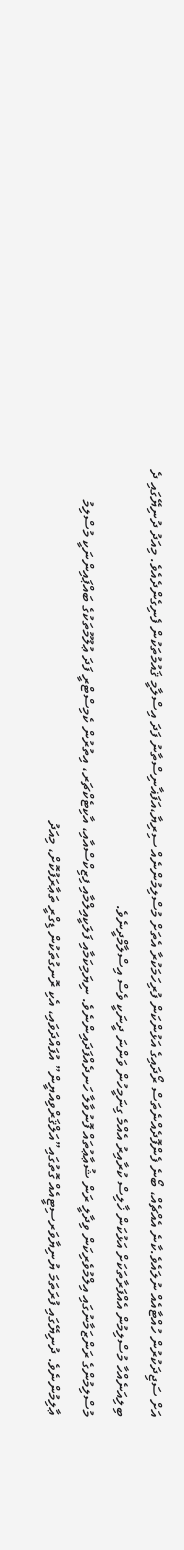އަށް ސަޖިދަކުރުން ހުއްޓާއެއް ނުލައެވެ.ކާނެ އެއްޗެއް، ބޯނެ ފެންފޮދެއްނެތަސް ރޯދައިގެ އަޅުންކަން ފުރިހަމަކުރާ އެތަށް މުސްލިމުންނެއް ސިރިޔާ،އަފަޣާނިސްތާނު ފަދަ އިސްލާމީ ޤައުމުތަކުން ފެނިގެންދެއެވެ. މިއަދު ދުނިޔޭގައި ދެ ބިލިއަނެއްހާ މުސްލިމުން އެއްފަރާތަކަށް އަޅުކަން ޚާލިސް ކުރާއިރު އެއްމެ ގިނަމީހުން ވަންނަ ދީނަކީ ވެސް އިސްލާމްދީނެވެ.
މުސްލިމުންގެ ރަންޒަމާނުގައި އިލްމުވެރިކަން ވިދާލީ ރަން ޝުޢާޢުތައް ފޮނުވާލާ ހަނދެއްފަދައިންނެވެ. ނިޔަމިކަމާއި ފަލަކީއިލްމާއި ފިޒިކްސްއާއި، އާކިޓެކްޗަރ، އިތުރުން ކެމިސްޓްރީ ފަދަ ޢުލޫމުތަކުގެ ބައްޕައިންނަކީ މުސްލިމު ޢާލިމުންނެވެ. ދުނިޔޭގައި ފުރަތަމަ ޔުނިޔާވަރސިޓީއެއް ގޮތުގައި”އަލްޤަރްވިއްޔީން” އުފައްދަވައި، އެކި ރޮނގުތަކުން ޑިގްރީ ތަޢާރަފުކޮށް، މިއަދު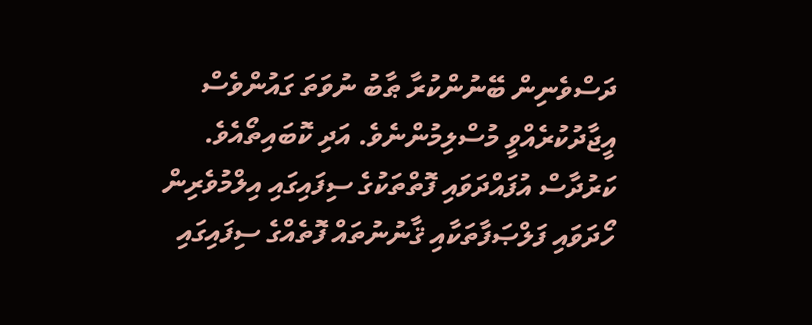ދަސްވެނިން ބޭނުންކުރާ ޠާބު ނުވަތަ ގައުންވެސް އީޖާދުކުރެއްވީ މުސްލިމުންނެވެ. އަދި ކޮބައިތޯއެވެ. ކަރުދާސް އުފައްދަވައި ފޮތްތަކުގެ ސިފައިގައި އިލްމުވެރިން ހޯދަވައި ފަލްޞަފާތަކާއި ޤާނުނުތައް ފޮތެއްގެ ސިފައިގައި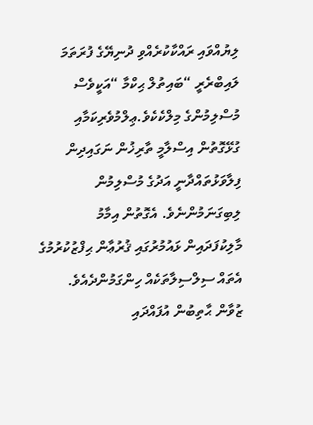ލިޔުއްވައި ރައްކާކުރެއްވި ދުނިޔޭގެ ފުރަތަމަ ލައިބްރެރީ “ބައިތުލް ޙިކްމާ “އަކީވެސް މުސްލިމުންގެ މިލްކެކެވެ.ޢިލްމުވެރިކަމާއި ގުޅޭގޮތުން އިސްލާމީ ތާރިޚުން ނަގައިދިން ފިލާވަޅުތައްދާނީ އަދުގެ މުސްލިމުން ލިބިގަނަމުންނެވެ. އެގޮތުން އިމާމު މާލިކުފަދައިން ޅައުމުރުގައި ޤުރުޢާން ޙިފްޒުކުރުމުގެ އެތައް ސިލްސިލާތަކެއް ހިންގަމުންދެއެވެ. ޒުވާން ޙާތިބުން އުފައްދައި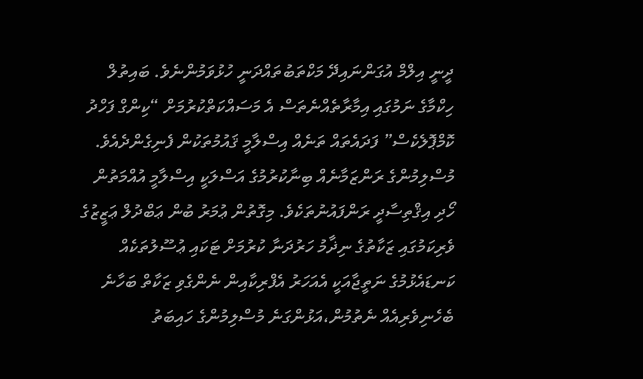ދީނީ އިލްމް އުގަންނައިދޭ މަކްތަބުތައްދަނީ ހުޅުވަމުންނެވެ. ބައިތުލް ހިކްމާގެ ނަމުގައި އިމާރާތެއްނެތަސް އެ މަސައްކަތްކުރުމަށް “ކިންގް ފަހްދު ކޮމްޕޮލެކެސް” ފަދައެތައް ތަނެއް އިސްލާމީ ޤައުމުތަކުން ފެނިގެންދެއެވެ.
މުސްލިމުންގެ ރަންޒަމާނެއް ބިނާކުރުމުގެ އަސްލަކީ އިސްލާމީ އުއްމަތުން ހޯދި އިޤްތިސާދީ ރަންފައުނުތަކެވެ. މިގޮތުން ޢުމަރު ބުން ޢަބްދުލް ޢަޒީޒުގެ ވެރިކަމުގައި ޒަކާތުގެ ނިޛާމު ހަރުދަނާ ކުރުމަށް ޓަކައި ޢުސޫލުތަކެއް ކަނޑައެޅުމުގެ ނަތީޖާއަކީ އެއަހަރު އެފްރިކާއިން ނެންގެވި ޒަކާތް ބަހާނެ ބެހެނިވެރިއެއް ނެތުމުން،އަޅުންގަނެ މުސްލިމުންގެ ހައިބަތު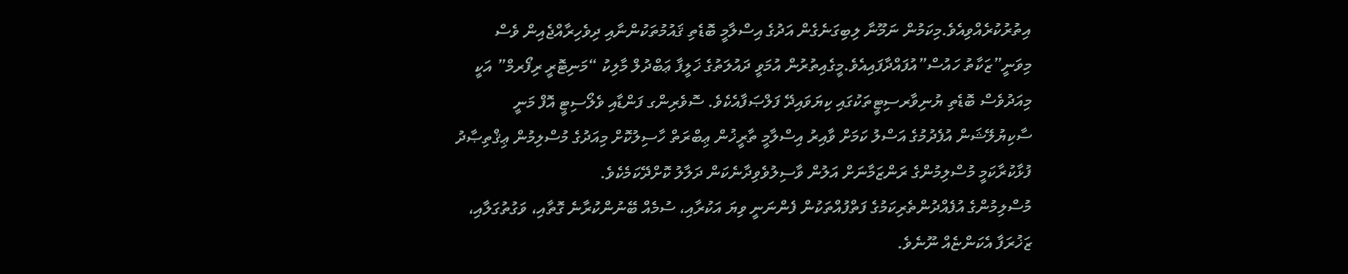އިތުރުކުރެއްވިއެވެ.މިކަމުން ނަމޫނާ ލިބިގަނެގެން އަދުގެ އިސްލާމީ ބޮޑެތި ޤައުމުތަކުންނާއި ދިވެހިރާއްޖެއިން ވެސް މިވަނީ”ޒަކާތު ހައުސް”އުފައްދާފައިއެވެ.މީގެއިތުރުން އުމަވީ ދައުލަތުގެ ޚަލީފާ ޢަބްދުލް މާލިކު “މަނިޓޮރީ ރިފޯރމް” އަކީ މިއަދުވެސް ބޮޑެތި ޔުނިވާރސިޓީތަކުގައި ކިޔަވައިދޭ ފަލްޞަފާއެކެވެ. ސޮވެރިންގ ފަންޑާއި ވެލޯސިޓީ އޮފް މަނީ ސާކިޔުލޭޝަން އުފެދުމުގެ އަސްލު ކަމަށް ވާއިރު އިސްލާމީ ތާރީޚުން ޢިބްރަތް ހާސިލުކޮށް މިއަދުގެ މުސްލިމުން ޢިޤްތިޞާދު ފުޅާކުރާކަމީ މުސްލިމުންގެ ރަންޒަމާނަށް އަލުން ވާސިލުވެވިދާނެކަން ދަލާލު ކޮށްދޭކަމެކެވެ.
މުސްލިމުންގެ އުފެއްދުންތެރިކަމުގެ ފަތްފުއްތަކުން ފެންނަނީ ވިޔަ އަކުރާއި، ސުމެއް ބޭނުންކުރާނެ ގޮތާއި، ވަގުތުގަލާއި، ޒަޚުރަފާ އެކަންޏެއް ނޫނެވެ.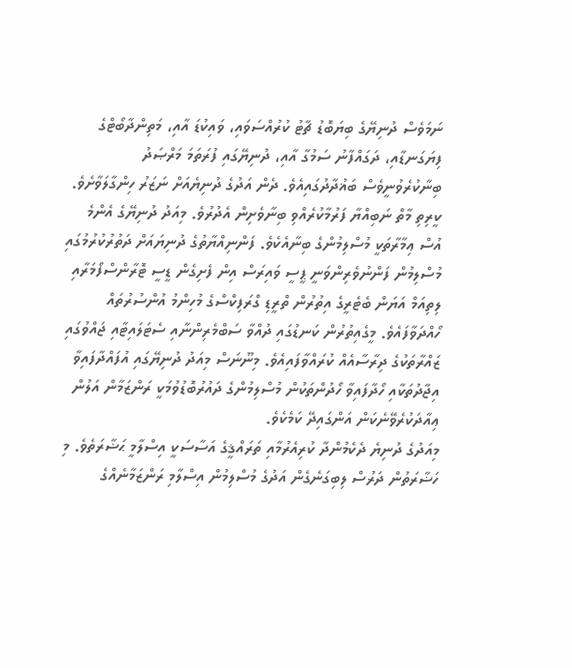ނަމަވެސް ދުނިޔޭގެ ބިޔަބޮޑު ޗާޓު ކުރުއްސަވައި، ވައިކުޑަ އާއި، މަތިންދާބޯޓްގެ ފިޔަގަނޑާއި، ދަގައްފާނު ސަމުގާ އާއި، ދުނިޔޭގައި ފުރަތަމަ މަރްޞަދު ބިނާކުރެވުނީވެސް ބަޣުދާދުގައިއެވެ. ދެން އަދުގެ ދުނިޔެއަށް ނަޒަރު ހިންގާލަވާށެވެ. ކީރިތި މާތް ނަބިއްޔާ ފަރުމާކުރެއްވި ބިނާވެށިން އެދުރުވެ. މިއަދު ދުނިޔޭގެ އެންމެ އުސް ޢިމާރާތަކީ މުސްލިމުންގެ ބިނާއެކެވެ. ފަންނިއްޔާތުގެ ދުނިޔައަށް ދަތުރުކުރުމުގައި މުސްލިމުން ފަންނުވެރިންވަނީ ޕީސީ ވައިރަސް އިން ފެށިގެން ޑީސީ ޓޮރާންސްފޯމަރާއި ލިތިއަމް އަޔަން ބެޓެރީގެ އިތުރުން ތްރީޑި ގްރަފިކްސްގެ މުހިންމު އުންސުރުތައް ހޯއްދަވާފައެވެ. މީގެއިތުރުން ކަނޑުގައި ދުއްވާ ސަބްމެރިންނާއި ސެޓަލައިޓާއި ޖައްވުގައި ޒައްރާތަކުގެ ދިރާސާއެއް ކުރައްވާފައިއެވެ. މިނޫނަސް މިއަދު ދުނިޔޭގައި އުފައްދާފައިވާ އިޖާދުތަކާއި ހޯދާފައިވާ ހޯދުންތަކުން މުސްލިމުންގެ ދައުރުބޮޑުވުމަކީ ރަންޒަމާން އަލުން ޢިއާދަކުރެވޭނެކަން އަންގައިދޭ ކަމެކެވެ.
މިއަދުގެ ދުނިޔެ ދެކެމުންދާ ކުރިއެރުމާއި ތަރައްޤީގެ އަސާސަކީ އިސްލާމީ ޙަޟާރަތެވެ. މި ހަޟާރަތުން ދަރުސް ލިބިގަނެގެން އަދުގެ މުސްލިމުން އިސްލާމި ރަންޒަމާނެއްގެ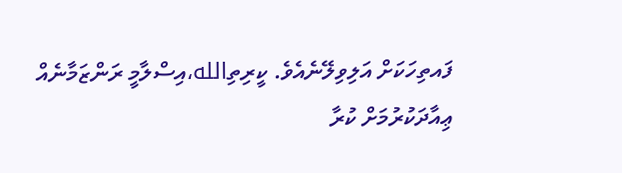ފައތިހަކަށް އަލިވިލޭނެއެވެ. ކީރިތިالله،އިސްލާމީ ރަންޒަމާނެއް ޢިއާދަކުރުމަށް ކުރާ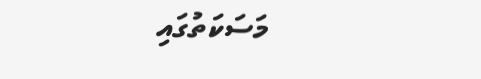މަސަކަތުގައި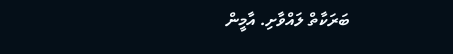ބަރަކާތް ލައްވާށި. އާމީން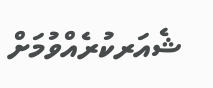ޝެއަރކުރެއްވުމަށް